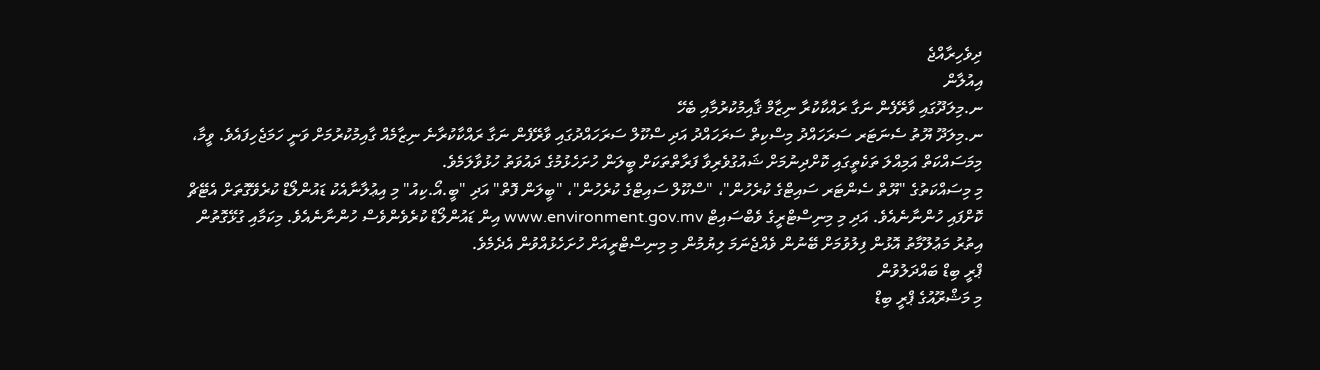ދިވެހިރާއްޖެ
އިއުލާން
ނ.މިލަދޫގައި ވާރޭފެން ނަގާ ރައްކާކުރާ ނިޒާމް ޤާއިމުކުރުމާއި ބެހޭ
ނ.މިލަދޫ ޔޫތު ސެނަޓަރ ސަރަހައްދު މިސްކިތް ސަރަހައްދު އަދި ސްކޫލް ސަރަހައްދުގައި ވާރޭފެން ނަގާ ރައްކާކުރާނެ ނިޒާމެއް ގާއިމުކުރުމަށް ވަނީ ހަމަޖެހިފައެވެ. ވީމާ، މިމަސައްކަތް އަމިއްލަ ތަކެތީގައި ކޮށްދިނުމަށް ޝައުގުވެރިވާ ފަރާތްތަކަށް ބީލަން ހުށަހެޅުމުގެ ދައުވަތު ހުޅުވާލަމެވެ.
މި މިސައްކަތުގެ "ޔޫތް ސެންޓަރ ސައިޓްގެ ކުރެހުން"، "ސްކޫލް ސައިޓްގެ ކުރެހުން"، "ބީލަން ފޮތް" އަދި "ބީ.އޯ.ކިއު" މި އިޢުލާނާއެކު ޑައުންލޯޑް ކުރެވޭގޮތަށް އެޓޭޗް ކޮށްފައި ހުންނާނެއެވެ. އަދި މި މިނިސްޓްރީގެ ވެބްސައިޓް www.environment.gov.mv އިން ޑައުންލޯޑް ކުރެވެންވެސް ހުންނާނެއެވެ. މިކަމާއި ގުޅޭގޮތުން އިތުރު މަޢުލޫމާތު އޮޅުން ފިލުވުމަށް ބޭނުން ވެއްޖެނަމަ ލިޔުމުން މި މިނިސްޓްރީއަށް ހުށަހެޅުއްވުން އެދެމެވެ.
ޕްރީ ބިޑް ބައްދަލުވުން
މި މަޝްރޫއުގެ ޕްރީ ބިޑް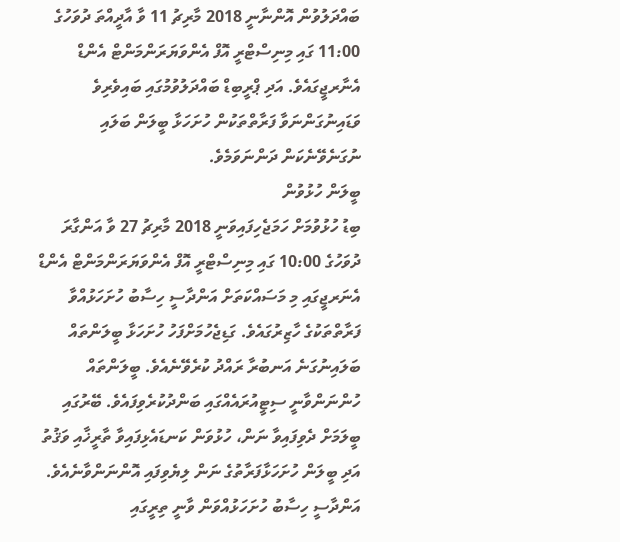ބައްދަލުވުން އޮންނާނީ 2018 މާރިޗު 11 ވާ އާދީއްތަ ދުވަހުގެ 11:00 ގައި މިނިސްޓްރީ އޮފް އެންވަޔަރަންމަންޓް އެންޑް އެނާރޖީގައެވެ. އަދި ޕްރީބިޑް ބައްދަލުވުމުގައި ބައިވެރިވެ ވަޑައިނުގަންނަވާ ފަރާތްތަކުން ހުށަހަޅާ ބީލަން ބަލައި ނުގަނެވޭނެކަން ދަންނަވަމެވެ.
ބީލަން ހުޅުވުން
ބިޑު ހުޅުވުމަށް ހަމަޖެހިފައިވަނީ 2018 މާރިޗު 27 ވާ އަންގާރަ ދުވަހުގެ 10:00 ގައި މިނިސްޓްރީ އޮފް އެންވަޔަރަންމަންޓް އެންޑް އެނަރޖީގައި މި މަސައްކަތަށް އަންދާސީ ހިސާބު ހުށަހަޅުއްވާ ފަރާތްތަކުގެ ހާޒިރުގައެވެ. ގަޑިޖެހުމަށްފަހު ހުށަހަޅާ ބީލަންތައް ބަލައިނުގަނެ އަނބުރާ ރައްދު ކުރެވޭނެއެވެ. ބީލަންތައް ހުންނަންވާނީ ސިޓީއުރައެއްގައި ބަންދުކުރެވިފައެވެ. ބޭރުގައި ބީލަމަށް ދެވިފައިވާ ނަން، ހުޅުވަން ކަނޑައެޅިފައިވާ ތާރީޚާއި ވަޤުތު އަދި ބީލަން ހުށަހަޅާފަރާތުގެ ނަން ލިޔެވިފައި އޮންނަންވާނެއެވެ.
އަންދާސީ ހިސާބު ހުށަހަޅުއްވަން ވާނީ ތިރީގައި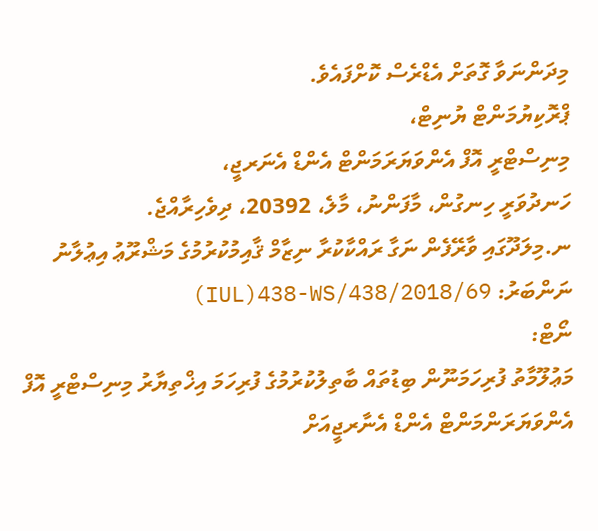މިދަންނަވާ ގޮތަށް އެޑްރެސް ކޮށްފައެވެ.
ޕްރޮކިޔުމަންޓް ޔުނިޓް،
މިނިސްޓްރީ އޮފް އެންވަޔަރަމަންޓް އެންޑް އެނަރޖީ،
ހަނދުވަރީ ހިނގުން، މާފަންނު، މާލެ، 20392، ދިވެހިރާއްޖެ.
ނ.މިލަދޫގައި ވާރޭފެން ނަގާ ރައްކާކުރާ ނިޒާމް ޤާއިމުކުރުމުގެ މަޝްރޫޢު އިޢުލާނު ނަންބަރު: IUL)438-WS/438/2018/69)
ނޯޓް:
މަޢުލޫމާތު ފުރިހަމަނޫން ބިޑުތައް ބާތިލުކުރުމުގެ ފުރިހަމަ އިޚްތިޔާރު މިނިސްޓްރީ އޮފް އެންވަޔަރަންމަންޓް އެންޑް އެނާރޖީއަށް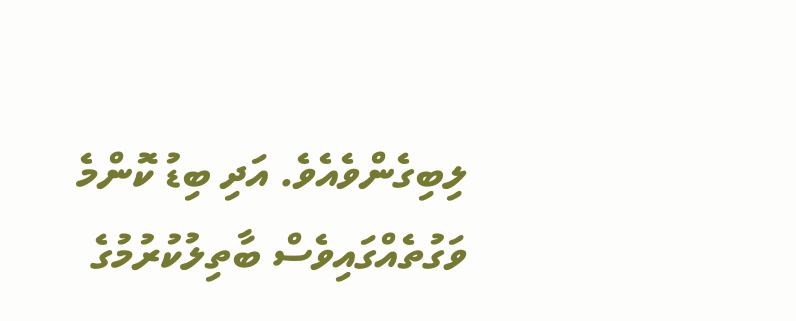ލިބިގެންވެއެވެ. އަދި ބިޑު ކޮންމެ ވަގުތެއްގައިވެސް ބާތިލުކުރުމުގެ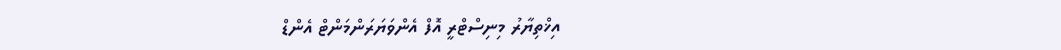އިޚްތިޔާރު މިނިސްޓްރީ އޮފް އެންވަޔަރަންމަންޓް އެންޑް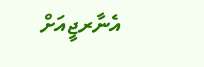އެނާރޖީއަށް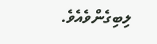ލިބިގެންވެއެވެ.